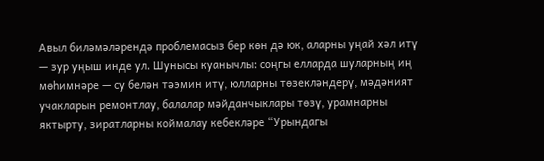Авыл биләмәләрендә проблемасыз бер көн дә юк, аларны уңай хәл итү — зур уңыш инде ул. Шунысы куанычлы: соңгы елларда шуларның иң мөһимнәре — су белән тәэмин итү, юлларны төзекләндерү, мәдәният учакларын ремонтлау, балалар мәйданчыклары төзү, урамнарны яктырту, зиратларны коймалау кебекләре “Урындагы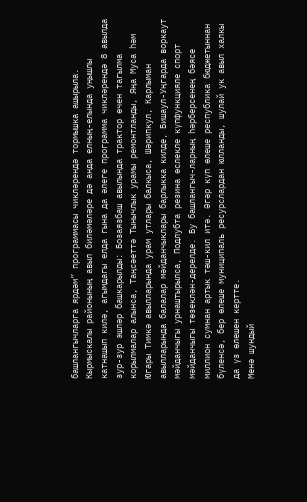башлангычларга ярдәм” программасы чикләрендә тормышка ашырыла.
Кырмыскалы районының авыл биләмәләре дә анда елның-елында уңышлы катнашып килә, агымдагы елда гына да әлеге программа чикләрендә 8 авылда зур-зур эшләр башкарылды: Бозаязбаш авылында трактор өчен тагылма корылмалар алынса, Таңсәеттә Тынычлык урамы ремонтланды, Яңа Муса һәм Югары Тимкә авылларында урам утлары балкыса, Шәрипкул, Карлыман авылларында балалар мәйданчыклары барлыкка килде, Бишаул-Уңгарда воркаут мәйданчыгы урнаштырылса, Подлубта резина өслекле күпфункцияле спорт мәйданчыгы төзеклән-дерелде. Бу башлангыч-ларның һәрберсенең бәясе миллион сумнан артык тәш-кил итә. Әгәр күп өлеше республика бюджетыннан бүленсә, бер өлеше муниципаль ресурслардан юлланды, шулай ук авыл халкы да үз өлешен кертте.
Менә шундый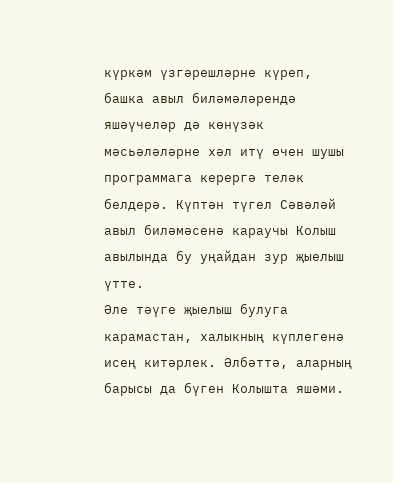күркәм үзгәрешләрне күреп, башка авыл биләмәләрендә яшәүчеләр дә көнүзәк мәсьәләләрне хәл итү өчен шушы программага керергә теләк белдерә. Күптән түгел Сәвәләй авыл биләмәсенә караучы Колыш авылында бу уңайдан зур җыелыш үтте.
Әле тәүге җыелыш булуга карамастан, халыкның күплегенә исең китәрлек. Әлбәттә, аларның барысы да бүген Колышта яшәми.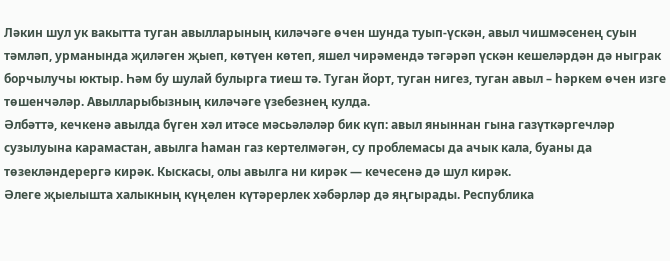Ләкин шул ук вакытта туган авылларының киләчәге өчен шунда туып-үскән, авыл чишмәсенең суын тәмләп, урманында җиләген җыеп, көтүен көтеп, яшел чирәмендә тәгәрәп үскән кешеләрдән дә ныграк борчылучы юктыр. Һәм бу шулай булырга тиеш тә. Туган йорт, туган нигез, туган авыл – һәркем өчен изге төшенчәләр. Авылларыбызның киләчәге үзебезнең кулда.
Әлбәттә, кечкенә авылда бүген хәл итәсе мәсьәләләр бик күп: авыл яныннан гына газүткәргечләр сузылуына карамастан, авылга һаман газ кертелмәгән, су проблемасы да ачык кала, буаны да төзекләндерергә кирәк. Кыскасы, олы авылга ни кирәк — кечесенә дә шул кирәк.
Әлеге җыелышта халыкның күңелен күтәрерлек хәбәрләр дә яңгырады. Республика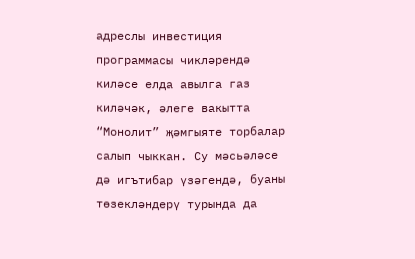адреслы инвестиция программасы чикләрендә киләсе елда авылга газ киләчәк, әлеге вакытта “Монолит” җәмгыяте торбалар салып чыккан. Су мәсьәләсе дә игътибар үзәгендә, буаны төзекләндерү турында да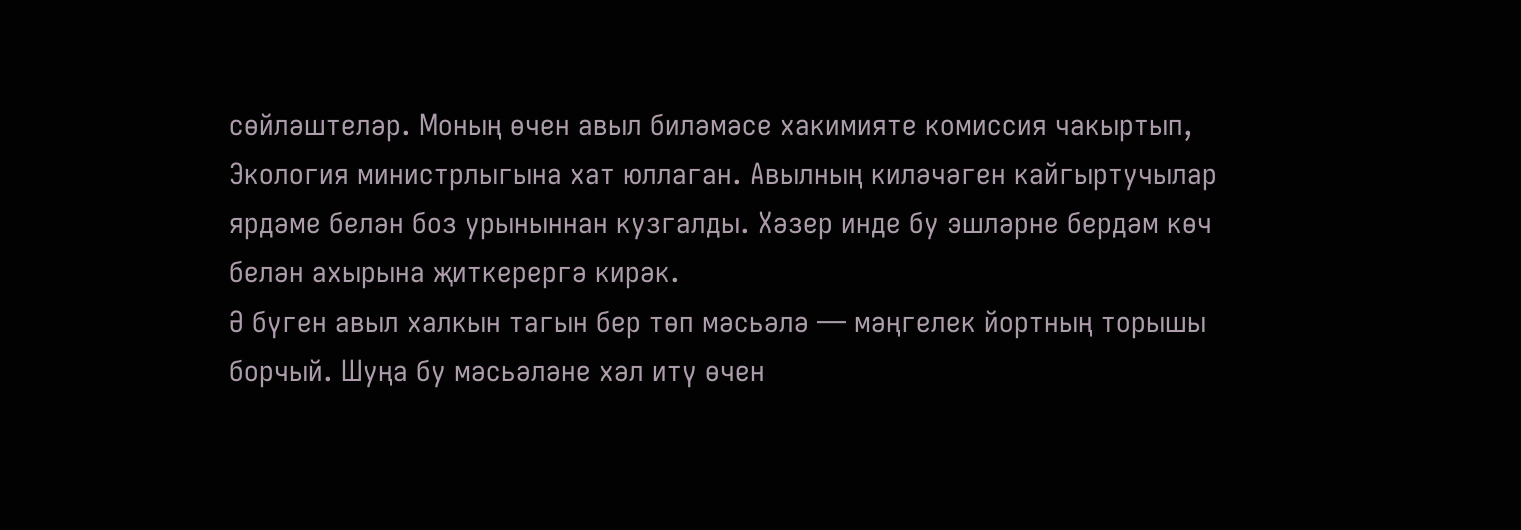сөйләштеләр. Моның өчен авыл биләмәсе хакимияте комиссия чакыртып, Экология министрлыгына хат юллаган. Авылның киләчәген кайгыртучылар ярдәме белән боз урыныннан кузгалды. Хәзер инде бу эшләрне бердәм көч белән ахырына җиткерергә кирәк.
Ә бүген авыл халкын тагын бер төп мәсьәлә — мәңгелек йортның торышы борчый. Шуңа бу мәсьәләне хәл итү өчен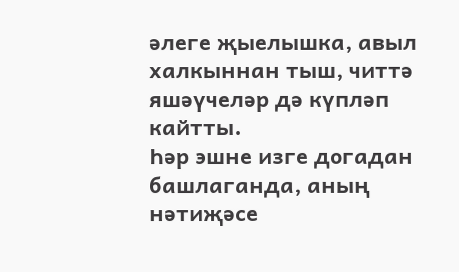әлеге җыелышка, авыл халкыннан тыш, читтә яшәүчеләр дә күпләп кайтты.
Һәр эшне изге догадан башлаганда, аның нәтиҗәсе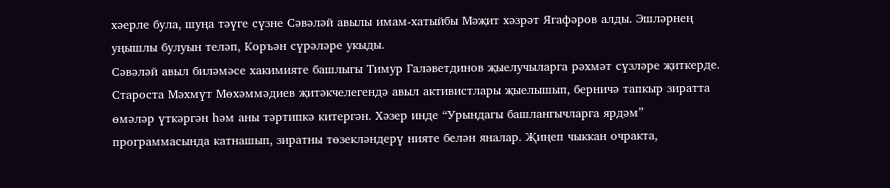хәерле була, шуңа тәүге сүзне Сәвәләй авылы имам-хатыйбы Мәҗит хәзрәт Ягафәров алды. Эшләрнең уңышлы булуын теләп, Коръән сүрәләре укыды.
Сәвәләй авыл биләмәсе хакимияте башлыгы Тимур Галәветдинов җыелучыларга рәхмәт сүзләре җиткерде. Староста Мәхмүт Мөхәммәдиев җитәкчелегендә авыл активистлары җыелышып, берничә тапкыр зиратта өмәләр үткәргән һәм аны тәртипкә китергән. Хәзер инде “Урындагы башлангычларга ярдәм” программасында катнашып, зиратны төзекләндерү нияте белән яналар. Җиңеп чыккан очракта,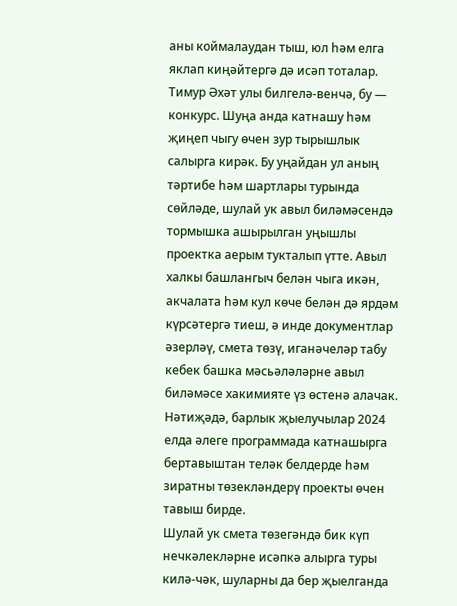аны коймалаудан тыш, юл һәм елга яклап киңәйтергә дә исәп тоталар.
Тимур Әхәт улы билгелә-венчә, бу — конкурс. Шуңа анда катнашу һәм җиңеп чыгу өчен зур тырышлык салырга кирәк. Бу уңайдан ул аның тәртибе һәм шартлары турында сөйләде, шулай ук авыл биләмәсендә тормышка ашырылган уңышлы проектка аерым тукталып үтте. Авыл халкы башлангыч белән чыга икән, акчалата һәм кул көче белән дә ярдәм күрсәтергә тиеш, ә инде документлар әзерләү, смета төзү, иганәчеләр табу кебек башка мәсьәләләрне авыл биләмәсе хакимияте үз өстенә алачак. Нәтиҗәдә, барлык җыелучылар 2024 елда әлеге программада катнашырга бертавыштан теләк белдерде һәм зиратны төзекләндерү проекты өчен тавыш бирде.
Шулай ук смета төзегәндә бик күп нечкәлекләрне исәпкә алырга туры килә-чәк, шуларны да бер җыелганда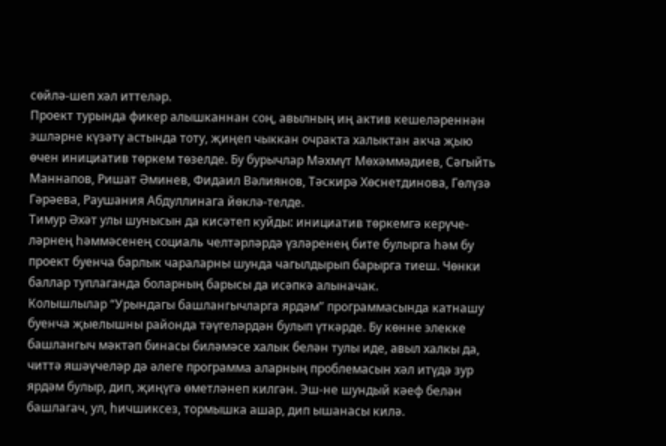сөйлә-шеп хәл иттеләр.
Проект турында фикер алышканнан соң, авылның иң актив кешеләреннән эшләрне күзәтү астында тоту, җиңеп чыккан очракта халыктан акча җыю өчен инициатив төркем төзелде. Бу бурычлар Мәхмүт Мөхәммәдиев, Сәгыйть Маннапов, Ришат Әминев, Фидаил Вәлиянов, Тәскирә Хөснетдинова, Гөлүзә Гәрәева, Раушания Абдуллинага йөклә-телде.
Тимур Әхәт улы шунысын да кисәтеп куйды: инициатив төркемгә керүче-ләрнең һәммәсенең социаль челтәрләрдә үзләренең бите булырга һәм бу проект буенча барлык чараларны шунда чагылдырып барырга тиеш. Чөнки баллар туплаганда боларның барысы да исәпкә алыначак.
Колышлылар “Урындагы башлангычларга ярдәм” программасында катнашу буенча җыелышны районда тәүгеләрдән булып үткәрде. Бу көнне элекке башлангыч мәктәп бинасы биләмәсе халык белән тулы иде, авыл халкы да, читтә яшәүчеләр дә әлеге программа аларның проблемасын хәл итүдә зур ярдәм булыр, дип, җиңүгә өметләнеп килгән. Эш-не шундый кәеф белән башлагач, ул, һичшиксез, тормышка ашар, дип ышанасы килә.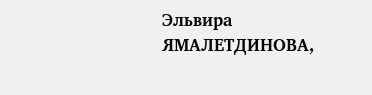Эльвира ЯМАЛЕТДИНОВА,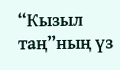“Кызыл таң”ның үз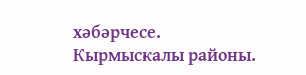хәбәрчесе.
Кырмыскалы районы.